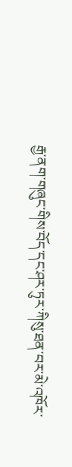རྒྱ་ནག་གཞུང་གིས་བོད་དང་ཤར་ཏུར་ཀིསུ་ཐན་བར་མེ་འཁོར་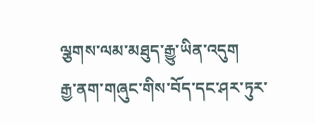ལྕགས་ལམ་མཐུད་རྒྱུ་ཡིན་འདུག
རྒྱ་ནག་གཞུང་གིས་བོད་དང་ཤར་ཏུར་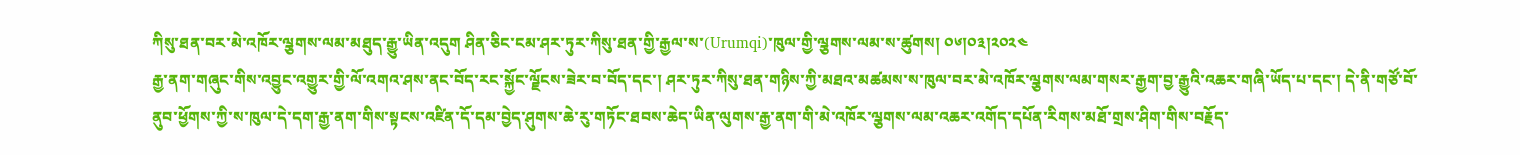ཀིསུ་ཐན་བར་མེ་འཁོར་ལྕགས་ལམ་མཐུད་རྒྱུ་ཡིན་འདུག ཤིན་ཅིང་ངམ་ཤར་ཏུར་ཀིསུ་ཐན་གྱི་རྒྱལ་ས་(Urumqi)་ཁུལ་གྱི་ལྕགས་ལམ་ས་ཚུགས། ༠༦།༠༣།༢༠༢༤
རྒྱ་ནག་གཞུང་གིས་འབྱུང་འགྱུར་གྱི་ལོ་འགའ་ཤས་ནང་བོད་རང་སྐྱོང་ལྗོངས་ཟེར་བ་བོད་དང་། ཤར་ཏུར་ཀིསུ་ཐན་གཉིས་ཀྱི་མཐའ་མཚམས་ས་ཁུལ་བར་མེ་འཁོར་ལྕགས་ལམ་གསར་རྒྱག་བྱ་རྒྱུའི་འཆར་གཞི་ཡོད་པ་དང་། དེ་ནི་གཙོ་བོ་ནུབ་ཕྱོགས་ཀྱི་ས་ཁུལ་དེ་དག་རྒྱ་ནག་གིས་སྟངས་འཛིན་དོ་དམ་བྱེད་ཤུགས་ཆེ་རུ་གཏོང་ཐབས་ཆེད་ཡིན་ལུགས་རྒྱ་ནག་གི་མེ་འཁོར་ལྕགས་ལམ་འཆར་འགོད་དཔོན་རིགས་མཐོ་གྲས་ཤིག་གིས་བརྗོད་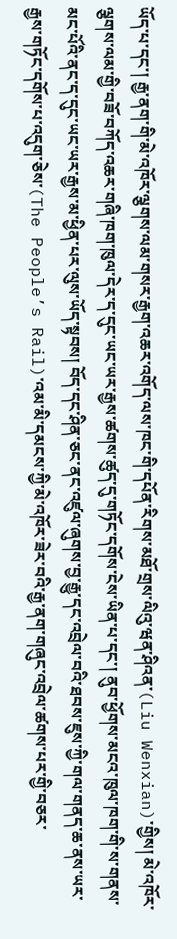ཡོད་པ་དང་། རྒྱ་ནག་གི་མེ་འཁོར་ལྕགས་ལམ་གསར་རྒྱག་འཆར་འགོད་ལས་ཁང་གི་དཔོན་རིགས་མཐོ་གྲས་ལིའུ་ཝན་ཤིའན་(Liu Wenxian)་གྱིས། མེ་འཁོར་ལྕགས་ལམ་གྱི་བཟོ་བཀོད་འཆར་གཞི་ཁག་ཁུལ་དེར་ད་དུང་ཡང་ཡར་རྒྱས་ཚགས་ཚུད་དུ་གཏོང་དགོས་ངེས་ཡིན་པ་དང་། ནུབ་ཕྱོགས་མངའ་ཁུལ་ཁག་གི་ས་གནས་མང་པོའི་ནང་ད་དུང་ཡང་ཡར་རྒྱས་མ་ཕྱིན་པར་ལུས་ཡོད་སྟབས། བོད་དང་ཤིན་ཅང་ནང་འཛུལ་ཞུགས་བྱ་རྒྱུ་དང་འབྲེལ་བའི་ཐབས་ཇུས་ཀྱི་གལ་གནད་ཆ་ནས་ཡར་རྒྱས་གཏོང་དགོས་པ་འདུག་ཅེས་(The People’s Rail)་འམ་མི་དམངས་ཀྱི་མེ་འཁོར་ཟེར་བའི་རྒྱ་ནག་གཞུང་འབྲེལ་ཚགས་པར་གྱི་བཅར་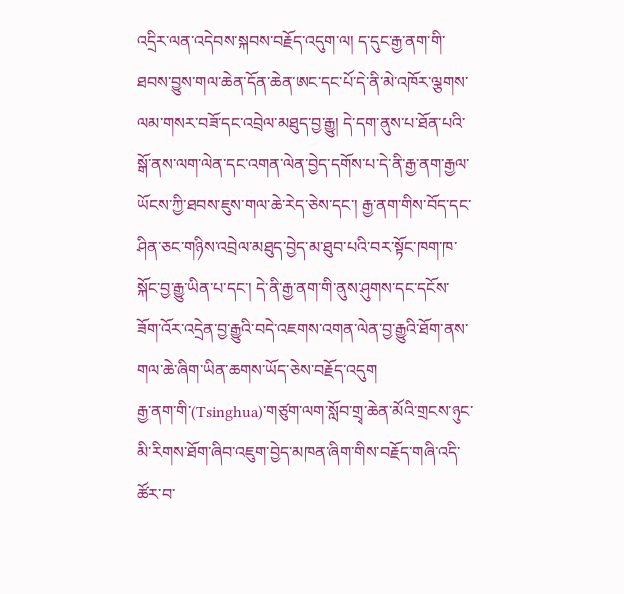འདྲིར་ལན་འདེབས་སྐབས་བརྗོད་འདུག་ལ། ད་དུང་རྒྱ་ནག་གི་ཐབས་བྱུས་གལ་ཆེན་དོན་ཆེན་ཨང་དང་པོ་དེ་ནི་མེ་འཁོར་ལྕགས་ལམ་གསར་བཟོ་དང་འབྲེལ་མཐུད་བྱ་རྒྱུ། དེ་དག་ནུས་པ་ཐོན་པའི་སྒོ་ནས་ལག་ལེན་དང་འགན་ལེན་བྱེད་དགོས་པ་དེ་ནི་རྒྱ་ནག་རྒྱལ་ཡོངས་ཀྱི་ཐབས་ཇུས་གལ་ཆེ་རེད་ཅེས་དང་། རྒྱ་ནག་གིས་བོད་དང་ཤིན་ཅང་གཉིས་འབྲེལ་མཐུད་བྱེད་མ་ཐུབ་པའི་བར་སྟོང་ཁག་ཁ་སྐོང་བྱ་རྒྱུ་ཡིན་པ་དང་། དེ་ནི་རྒྱ་ནག་གི་ནུས་ཤུགས་དང་དངོས་ཟོག་འོར་འདྲེན་བྱ་རྒྱུའི་བདེ་འཇགས་འགན་ལེན་བྱ་རྒྱུའི་ཐོག་ནས་གལ་ཆེ་ཞིག་ཡིན་ཆགས་ཡོད་ཅེས་བརྗོད་འདུག
རྒྱ་ནག་གི་(Tsinghua)་གཙུག་ལག་སློབ་གྲྭ་ཆེན་མོའི་གྲངས་ཉུང་མི་རིགས་ཐོག་ཞིབ་འཇུག་བྱེད་མཁན་ཞིག་གིས་བརྗོད་གཞི་འདི་ཚོར་བ་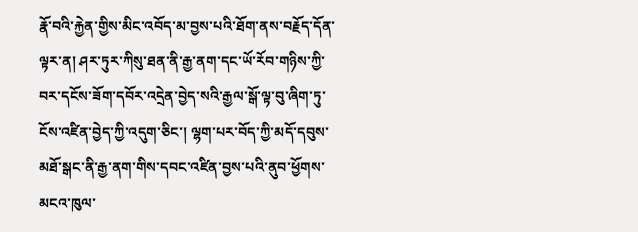རྣོ་བའི་རྐྱེན་གྱིས་མིང་འབོད་མ་བྱས་པའི་ཐོག་ནས་བརྗོད་དོན་ལྟར་ན། ཤར་ཏུར་ཀིསུ་ཐན་ནི་རྒྱ་ནག་དང་ཡོ་རོབ་གཉིས་ཀྱི་བར་དངོས་ཟོག་དབོར་འདྲེན་བྱེད་སའི་རྒྱལ་སྒོ་ལྟ་བུ་ཞིག་ཏུ་ངོས་འཛིན་བྱེད་ཀྱི་འདུག་ཅིང་། ལྷག་པར་བོད་ཀྱི་མདོ་དབུས་མཐོ་སྒང་ནི་རྒྱ་ནག་གིས་དབང་འཛིན་བྱས་པའི་ནུབ་ཕྱོགས་མངའ་ཁུལ་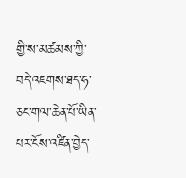གྱི་ས་མཚམས་ཀྱི་བདེ་འཇགས་ཐད་ཧ་ཅང་གལ་ཆེན་པོ་ཡིན་པར་ངོས་འཛིན་བྱེད་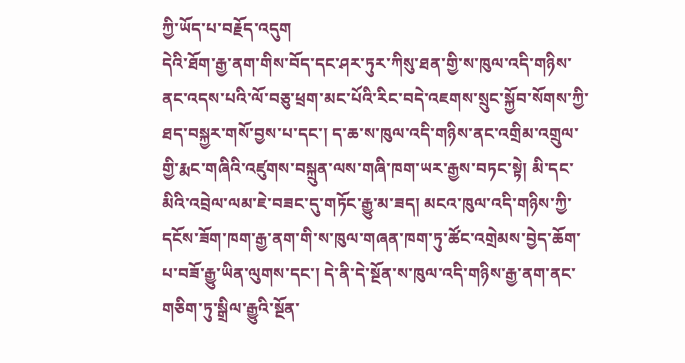ཀྱི་ཡོད་པ་བརྗོད་འདུག
དེའི་ཐོག་རྒྱ་ནག་གིས་བོད་དང་ཤར་ཏུར་ཀིསུ་ཐན་གྱི་ས་ཁུལ་འདི་གཉིས་ནང་འདས་པའི་ལོ་བཅུ་ཕྲག་མང་པོའི་རིང་བདེ་འཇགས་སྲུང་སྐྱོབ་སོགས་ཀྱི་ཐད་བསྐྱར་གསོ་བྱས་པ་དང་། ད་ཆ་ས་ཁུལ་འདི་གཉིས་ནང་འགྲིམ་འགྲུལ་གྱི་རྨང་གཞིའི་འཛུགས་བསྐྲུན་ལས་གཞི་ཁག་ཡར་རྒྱས་བཏང་སྟེ། མི་དང་མིའི་འབྲེལ་ལམ་ཇེ་བཟང་དུ་གཏོང་རྒྱུ་མ་ཟད། མངའ་ཁུལ་འདི་གཉིས་ཀྱི་དངོས་ཟོག་ཁག་རྒྱ་ནག་གི་ས་ཁུལ་གཞན་ཁག་ཏུ་ཚོང་འགྲེམས་བྱེད་ཆོག་པ་བཟོ་རྒྱུ་ཡིན་ལུགས་དང་། དེ་ནི་དེ་སྔོན་ས་ཁུལ་འདི་གཉིས་རྒྱ་ནག་ནང་གཅིག་ཏུ་སྒྲིལ་རྒྱུའི་སྔོན་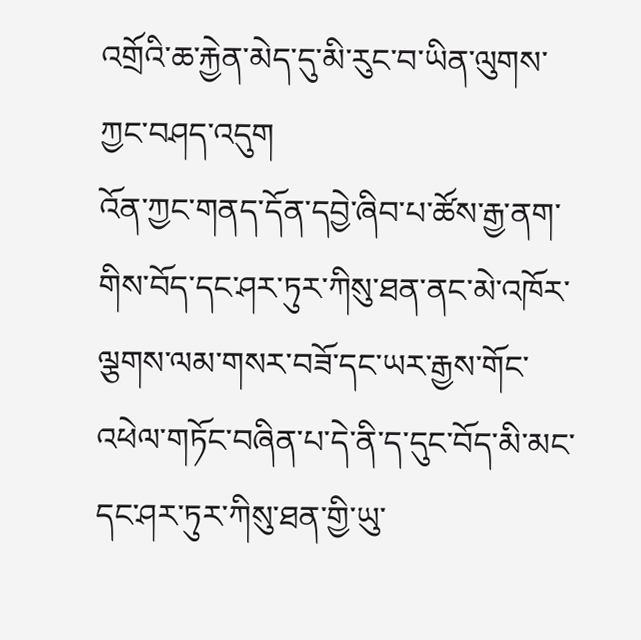འགྲོའི་ཆ་རྐྱེན་མེད་དུ་མི་རུང་བ་ཡིན་ལུགས་ཀྱང་བཤད་འདུག
འོན་ཀྱང་གནད་དོན་དབྱེ་ཞིབ་པ་ཚོས་རྒྱ་ནག་གིས་བོད་དང་ཤར་ཏུར་ཀིསུ་ཐན་ནང་མེ་འཁོར་ལྕགས་ལམ་གསར་བཟོ་དང་ཡར་རྒྱས་གོང་འཕེལ་གཏོང་བཞིན་པ་དེ་ནི་ད་དུང་བོད་མི་མང་དང་ཤར་ཏུར་ཀིསུ་ཐན་གྱི་ཡུ་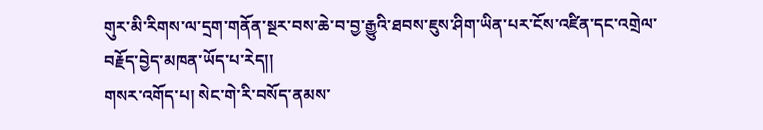གུར་མི་རིགས་ལ་དྲག་གནོན་སྔར་བས་ཆེ་བ་བྱ་རྒྱུའི་ཐབས་ཇུས་ཤིག་ཡིན་པར་ངོས་འཛིན་དང་འགྲེལ་བརྗོད་བྱེད་མཁན་ཡོད་པ་རེད།།
གསར་འགོད་པ། སེང་གེ་རི་བསོད་ནམས་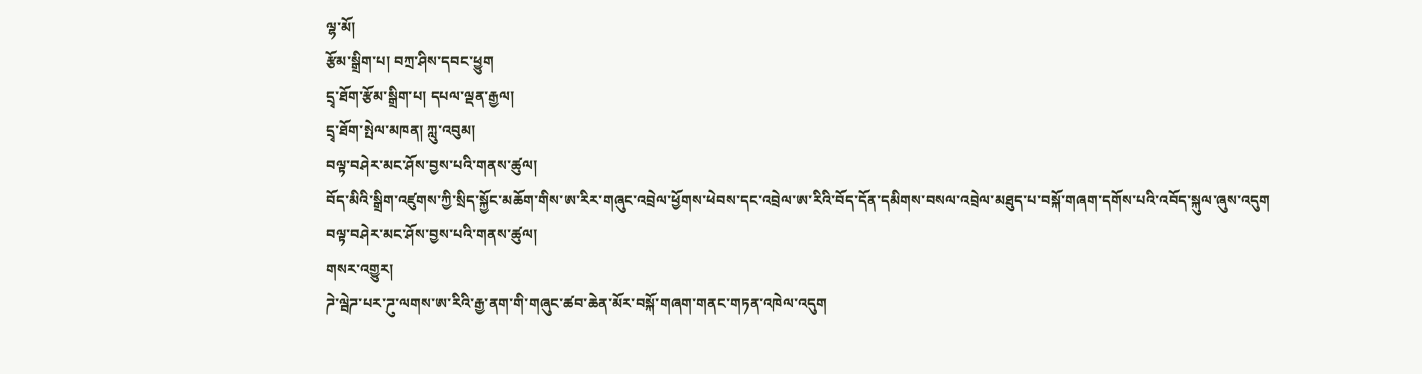ལྷ་མོ།
རྩོམ་སྒྲིག་པ། བཀྲ་ཤིས་དབང་ཕྱུག
དྲྭ་ཐོག་རྩོམ་སྒྲིག་པ། དཔལ་ལྡན་རྒྱལ།
དྲྭ་ཐོག་སྤེལ་མཁན། ཀླུ་འབུམ།
བལྟ་བཤེར་མང་ཤོས་བྱས་པའི་གནས་ཚུལ།
བོད་མིའི་སྒྲིག་འཛུགས་ཀྱི་སྲིད་སྐྱོང་མཆོག་གིས་ཨ་རིར་གཞུང་འབྲེལ་ཕྱོགས་ཕེབས་དང་འབྲེལ་ཨ་རིའི་བོད་དོན་དམིགས་བསལ་འབྲེལ་མཐུད་པ་བསྐོ་གཞག་དགོས་པའི་འབོད་སྐུལ་ཞུས་འདུག
བལྟ་བཤེར་མང་ཤོས་བྱས་པའི་གནས་ཚུལ།
གསར་འགྱུར།
ཌེ་ལྦེཌ་པར་ཌུ་ལགས་ཨ་རིའི་རྒྱ་ནག་གི་གཞུང་ཚབ་ཆེན་མོར་བསྐོ་གཞག་གནང་གཏན་འཁེལ་འདུག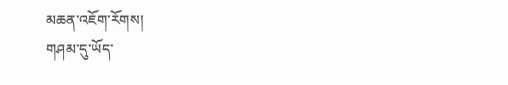མཆན་འཇོག་རོགས།
གཤམ་དུ་ཡོད་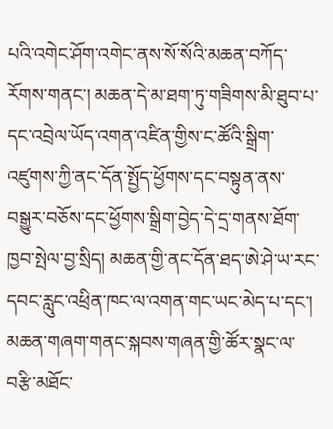པའི་འགེང་ཤོག་འགེང་ནས་སོ་སོའི་མཆན་བཀོད་རོགས་གནང་། མཆན་དེ་མ་ཐག་ཏུ་གཟིགས་མི་ཐུབ་པ་དང་འབྲེལ་ཡོད་འགན་འཛིན་གྱིས་ང་ཚོའི་སྒྲིག་འཛུགས་ཀྱི་ནང་དོན་སྤྱོད་ཕྱོགས་དང་བསྟུན་ནས་བསྒྱུར་བཅོས་དང་ཕྱོགས་སྒྲིག་བྱེད་དེ་དྲ་གནས་ཐོག་ཁྱབ་སྤེལ་བྱ་སྲིད། མཆན་གྱི་ནང་དོན་ཐད་ཨེ་ཤེ་ཡ་རང་དབང་རླུང་འཕྲིན་ཁང་ལ་འགན་གང་ཡང་མེད་པ་དང་། མཆན་གཞག་གནང་སྐབས་གཞན་གྱི་ཚོར་སྣང་ལ་བརྩི་མཐོང་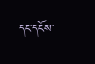དང་དངོས་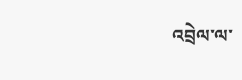འབྲེལ་ལ་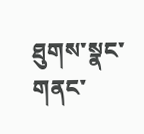ཐུགས་སྣང་གནང་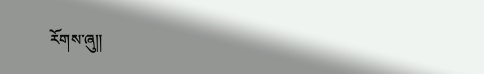རོགས་ཞུ༎